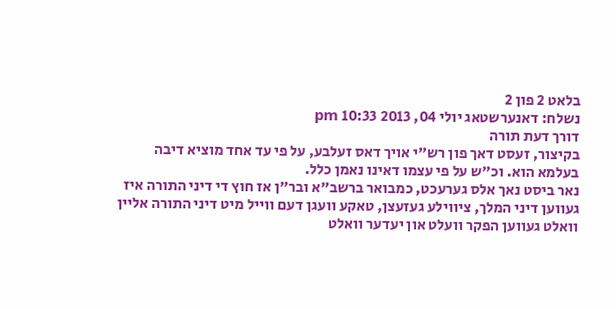בלאט 2 פון 2
נשלח: דאנערשטאג יולי 04, 2013 10:33 pm
דורך דעת תורה
בקיצור, זעסט דאך פון רש"י אויך דאס זעלבע, על פי עד אחד מוציא דיבה בעלמא הוא. וכ"ש על פי עצמו דאינו נאמן כלל.
נאר ביסט נאך אלס גערעכט, כמבואר ברשב"א ובר"ן אז חוץ די דיני התורה איז געווען דיני המלך, ציווילע געזעצן, טאקע וועגן דעם ווייל מיט דיני התורה אליין וואלט געווען הפקר וועלט און יעדער וואלט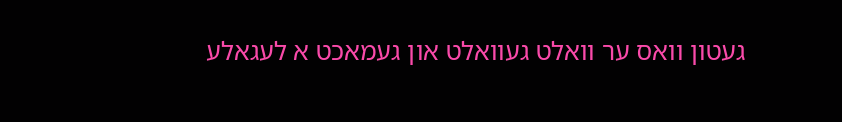געטון וואס ער וואלט געוואלט און געמאכט א לעגאלע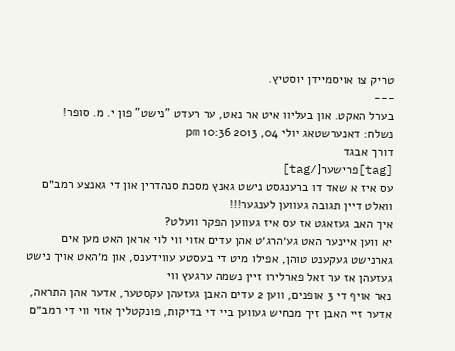טריק צו אויסמיידן יוסטיץ.
---
בערל האקט. און בעליוו איט אר נאט, ער רעדט "נישט" פון י. מ. סופר!
נשלח: דאנערשטאג יולי 04, 2013 10:36 pm
דורך אבגד
[tag]פרישער[/tag]
עס איז א שאד דו ברענגסט נישט גאנץ מסכת סנהדרין און די גאנצע רמב״ם וואלט דיין תגובה געווען לענגער!!!
איך האב געזאגט אז עס איז געווען הפקר וועלט?
יא ווען איינער האט גע׳הרג׳ט אהן עדים אזוי ווי לוי אראן האט מען אים גארנישט געקענט טוהן, אפילו מיט די בעסטע עווידענס, און מ׳האט אויך נישט געזעהן אז ער זאל פארלירו זיין נשמה ערגעץ ווי
נאר אויף די 3 אופנים, ווען 2 עדים האבן געזעהן עקסטער, אדער אהן התראה, אדער זיי האבן זיך מכחיש געווען ביי די בדיקות, פונקטליך אזוי ווי די רמב״ם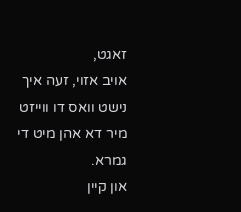זאגט,
אויב אזוי, זעה איך נישט וואס דו ווייזט מיר דא אהן מיט די גמרא.
און קיין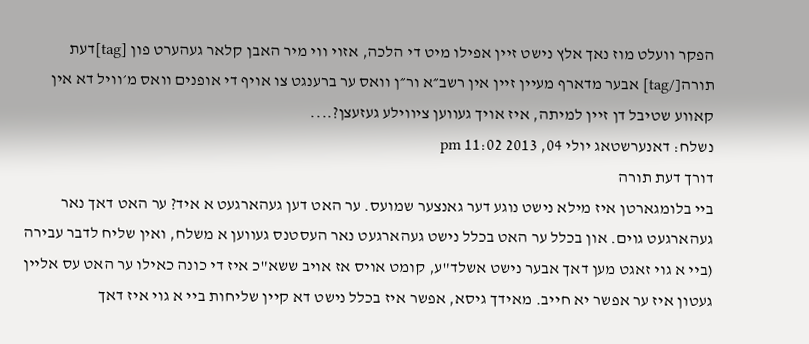הפקר וועלט מוז נאך אלץ נישט זיין אפילו מיט די הלכה, אזוי ווי מיר האבן קלאר געהערט פון [tag]דעת תורה[/tag] אבער מדארף מעיין זיין אין רשב״א ור״ן וואס ער ברענגט צו אויף די אופנים וואס מ׳וויל דא אין קאווע שטיבל דן זיין למיתה, איז אויך געווען ציווילע געזעצן?....
נשלח: דאנערשטאג יולי 04, 2013 11:02 pm
דורך דעת תורה
ביי בלומגארטן איז מילא נישט נוגע דער גאנצער שמועס. ער האט דען געהארגעט א איד? ער האט דאך נאר געהארגעט גוים. און בכלל ער האט בכלל נישט געהארגעט נאר העסטנס געווען א משלח, ואין שליח לדבר עבירה (ביי א גוי זאגט מען דאך אבער נישט אשלד"ע, קומט אויס אז אויב ששא"כ איז די כונה כאילו ער האט עס אליין געטון איז ער אפשר יא חייב. מאידך גיסא, אפשר איז בכלל נישט דא קיין שליחות ביי א גוי איז דאך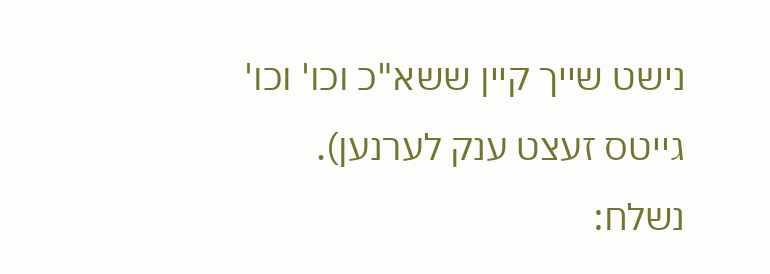נישט שייך קיין ששא"כ וכו' וכו' גייטס זעצט ענק לערנען).
נשלח: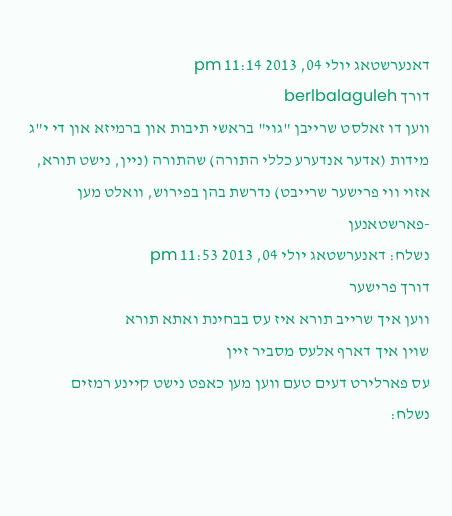דאנערשטאג יולי 04, 2013 11:14 pm
דורך berlbalaguleh
ווען דו זאלסט שרייבן "גוי" בראשי תיבות און ברמיזא און די י"ג מידות (אדער אנדערע כללי התורה) שהתורה (ניין, נישט תורא, אזוי ווי פרישער שרייבט) נדרשת בהן בפירוש, וואלט מען -פארשטאנען
נשלח: דאנערשטאג יולי 04, 2013 11:53 pm
דורך פרישער
ווען איך שרייב תורא איז עס בבחינת ואתא תורא
שוין איך דארף אלעס מסביר זיין
עס פארלירט דעים טעם ווען מען כאפט נישט קיינע רמזים
נשלח: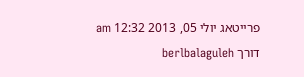פרייטאג יולי 05, 2013 12:32 am
דורך berlbalaguleh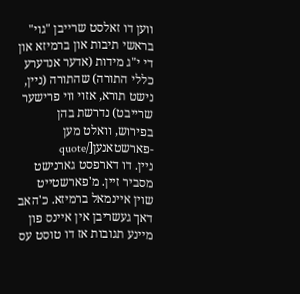ווען דו זאלסט שרייבן "גוי" בראשי תיבות און ברמיזא און די י"ג מידות (אדער אנדערע כללי התורה) שהתורה (ניין, נישט תורא, אזוי ווי פרישער שרייבט) נדרשת בהן בפירוש, וואלט מען -פארשטאנען[/quote
ניין. דו דארפסט גארנישט מסביר זיין. מ'פארשטייט שוין איינמאל ברמיזא. כ'האב דאך געשריבן אין איינס פון מיינע תגובות אז דו טוסט עס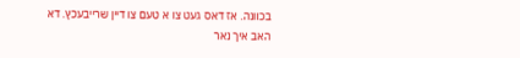בכוונה. אז דאס געט צו א טעם צו דיין שרייבעכץ. דא האב איך נאר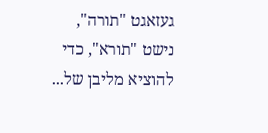געזאגט "תורה", נישט "תורא", כדי להוציא מליבן של...